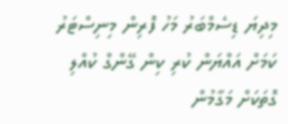މިދިޔަ ޑިސެމްބަރު މަހު ފޮރިން މިނިސްޓަރު ކަމަށް އައްޔަން ކުރި ކިން ގޭންގް ކުއްލި ގޮތަކަށް މަގާމުން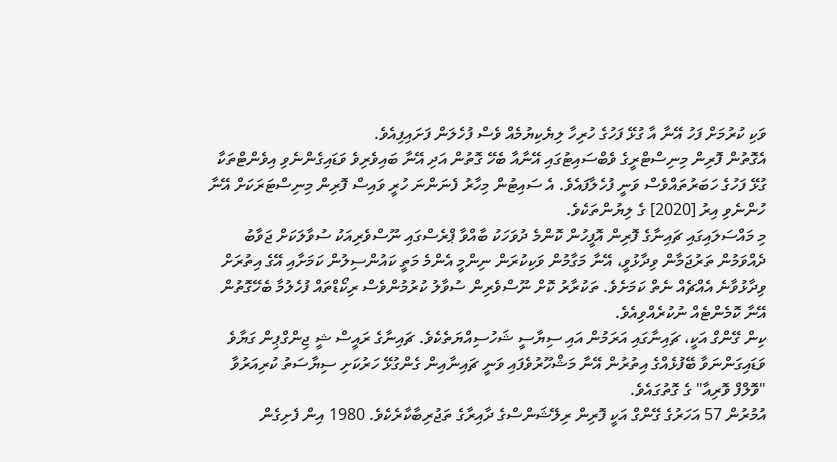ވަކި ކުރުމަށް ފަހު އޭނާ އާ ގުޅޭ ފަހުގެ ހުރިހާ ލިޔެކިޔުމެއް ވެސް ފުހެލަން ފަށައިފިއެވެ.
އެގޮތުން ފޮރިން މިނިސްޓްރީގެ ވެބްސައިޓުގައި އޭނާއާ ބެހޭ ގޮތުން އަދި އޭނާ ބައިވެރިވެ ވަޑައިގެންނެވި އިވެންޓްތަކާ ގުޅޭ ފަހުގެ ހަބަރުތައްވެސް ވަނީ ފުހެލާފައެވެ. އެ ސައިޓުން މިހާރު ފެނަންނަ ހުރީ ވައިސް ފޮރިން މިނިސްޓަރަކަށް އޭނާ ހުންނެވި އިރު [2020] ގެ ލިޔުންތަކެވެ.
މި މައްސަލައިގައި ޗައިނާގެ ފޮރިން އޮފީހުން ކޮންމެ ދުވަހަކު ބާއްވާ ޕްރެސްގައި ނޫސްވެރިއަކު ސުވާލަކަށް ޖަވާބު ދެއްވަމުން ތަރުޖަމާން ވިދާޅުވީ، އޭނާ މަގާމުން ވަކިކުރަން ނިންމީ އެންމެ މަތީ ކައުންސިލުން ކަމަށާއި އޭގެ އިތުރަށް ވިދާޅުވާނެ އެއްޗެއް ނެތް ކަމަށެވެ. ތަކުރާރު ކޮށް ނޫސްވެރިން ސުވާލު ކުރުމުންވެސް ރިކޯޑްތައް ފުހެލުމާ ބެހޭގޮތުން އޭނާ ކޮމެންޓެއް ނުކުރެއްވިއެވެ.
ކިން ގޭންގް އަކީ، ޗައިނާގައި އަރަމުން އައި ސިޔާސީ ޝަހުސިއްޔަތެކެވެ. ޗައިނާގެ ރައީސް ޝީ ޖިންގްޕިން ގަޔާވެ ވަޑައިގަންނަވާ ބޭފުޅެއްގެ އިތުރުން އޭނާ މަޝްހޫރުވެފައި ވަނީ ޗައިނާއިން ގެންގުޅޭ ހަރުކަށި ސިޔާސަތު ކުރިއަރުވާ "ވޮލްފް ވޮރިއާ" ގެ ގޮތުގައެވެ.
އުމުރުން 57 އަހަރުގެ ގޭންގް އަކީ ފޮރިން ރިލޭޝަންސްގެ ދާއިރާގެ ތަޖުރިބާކާރެކެވެ. 1980 އިން ފެށިގެން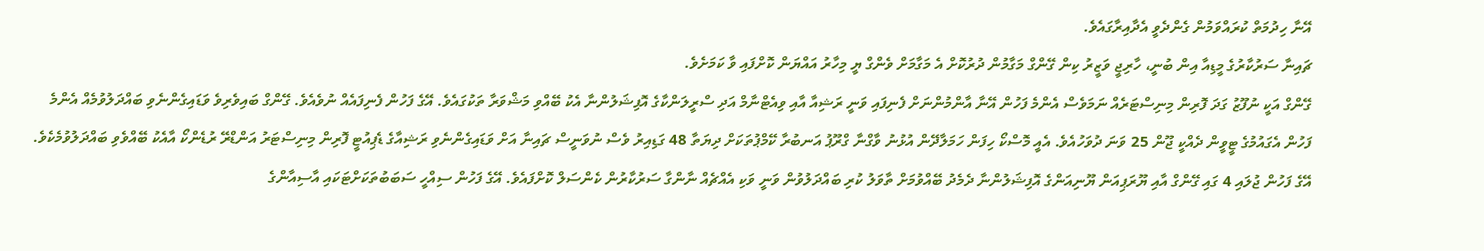އޭނާ ހިދުމަތް ކުރައްވަމުން ގެންދެވީ އެދާއިރާގައެވެ.
ޗައިނާ ސަރުކާރުގެ މީޑިއާ އިން ބުނީ، ހާރިޖީ ވަޒީރު ކިން ގޭންގް މަގާމުން ދުރުކޮށް އެ މަގާމަށް ވެންގް ޔީ މިހާރު އައްޔަން ކޮށްފައި ވާ ކަމަށެވެ.
ގޭންގް އަކީ ނުފޫޒު ގަދަ ފޮރިން މިނިސްޓަރެއް ނަމަވެސް އެންމެ ފަހުން އޭނާ އާންމުންނަށް ފެނިފައި ވަނީ ރަޝިއާ އާއި ވިއެޓްނާމް އަދި ސްރީލަންކާގެ އޮފިޝަލުންނާ އެކު ބޭއްވި މަޝްވަރާ ތަކުގައެވެ. އޭގެ ފަހުން ފެނިފައެއް ނުވެއެވެ. ގޭންގް ބައިވެރިވެ ވަޑައިގެންނެވި ބައްދަލުވުމެއް އެންމެ ފަހުން އެގައުމުގެ ޓީވީން ދެއްކީ ޖޫން 25 ވަނަ ދުވަހުއެވެ. އެއީ މޮސްކޯ ހިފަން ހަމަލާދޭން އުޅުނު ވާގްނާ ގްރޫޕު އަނބުރާ ކޭމްޕުތަކަށް ދިޔަތާ 48 ގަޑިއިރު ވެސް ނުވަނީސް ޗައިނާ އަށް ވަޑައިގެންނެވި ރަޝިއާގެ ޑެޕިއުޓީ ފޮރިން މިނިސްޓަރު އަންޑްރޭ ރުޑެންކޯ އާއެކު ބޭއްވެވި ބައްދަލުވުމެކެވެ.
އޭގެ ފަހުން ޖުލައި 4 ގައި ގޭންގް އާއި ޔޫރަޕިއަން ޔޫނިއަންގެ އޮފިޝަލުންނާ ދެމެދު ބޭއްވުމަށް ތާވަލު ކުރި ބައްދަލުވުން ވަނީ ވަކި އެއްޗެއް ނާންގާ ސަރުކާރުން ކެންސަލް ކޮށްފައެވެ. އޭގެ ފަހުން ސިއްހީ ސަބަބުތަކަށްޓަކައި އާސިއާންގެ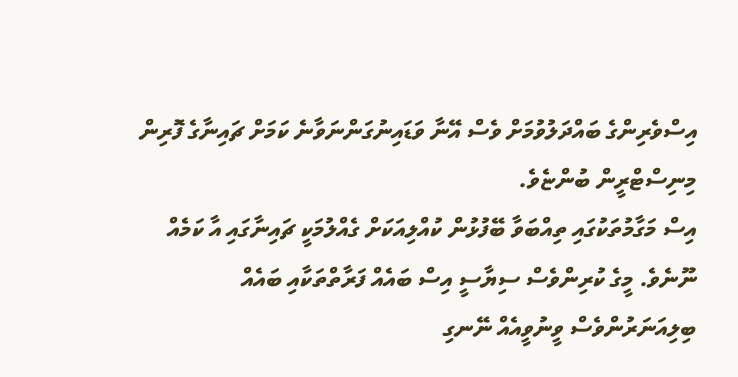އިސްވެރިންގެ ބައްދަލުވުމަށް ވެސް އޭނާ ވަޑައިނުގަންނަވާނެ ކަމަށް ޗައިނާގެ ފޮރިން މިނިސްޓްރީން ބުންޏެވެ.
އިސް މަގާމުތަކުގައި ތިއްބަވާ ބޭފުޅުން ކުއްލިއަކަށް ގެއްލުމަކީ ޗައިނާގައި އާ ކަމެއް ނޫނެވެ. މީގެ ކުރިންވެސް ސިޔާސީ އިސް ބައެއް ފަރާތްތަކާއި ބައެއް ބިލިއަނަރުންވެސް ވީނުވީއެއް ނޭނގި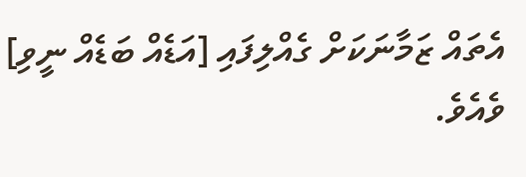އެތައް ޒަމާނަކަށް ގެއްލިފައި [އަޑެއް ބަޑެއް ނީވި] ވެއެވެ.